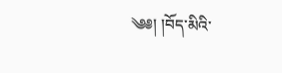༄༅། །བོད་མིའི་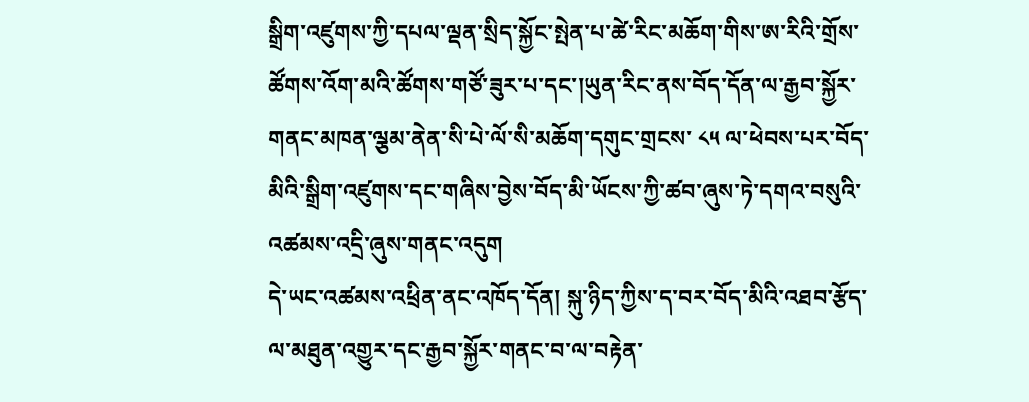སྒྲིག་འཛུགས་ཀྱི་དཔལ་ལྡན་སྲིད་སྐྱོང་སྤེན་པ་ཚེ་རིང་མཆོག་གིས་ཨ་རིའི་གྲོས་ཚོགས་འོག་མའི་ཚོགས་གཙོ་ཟུར་པ་དང་།ཡུན་རིང་ནས་བོད་དོན་ལ་རྒྱབ་སྐྱོར་གནང་མཁན་ལྕམ་ནེན་སི་པེ་ལོ་སི་མཆོག་དགུང་གྲངས་ ༨༥ ལ་ཕེབས་པར་བོད་མིའི་སྒྲིག་འཛུགས་དང་གཞིས་བྱེས་བོད་མི་ཡོངས་ཀྱི་ཚབ་ཞུས་ཏེ་དགའ་བསུའི་འཚམས་འདྲི་ཞུས་གནང་འདུག
དེ་ཡང་འཚམས་འཕྲིན་ནང་འཁོད་དོན། སྐུ་ཉིད་ཀྱིས་ད་བར་བོད་མིའི་འཐབ་རྩོད་ལ་མཐུན་འགྱུར་དང་རྒྱབ་སྐྱོར་གནང་བ་ལ་བརྟེན་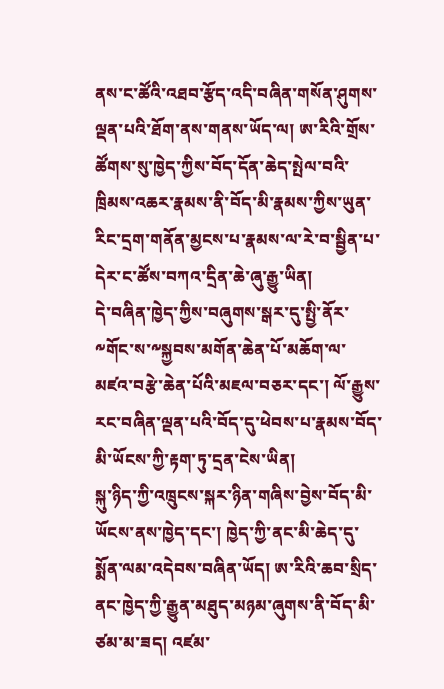ནས་ང་ཚོའི་འཐབ་རྩོད་འདི་བཞིན་གསོན་ཤུགས་ལྡན་པའི་ཐོག་ནས་གནས་ཡོད་ལ། ཨ་རིའི་གྲོས་ཚོགས་སུ་ཁྱེད་ཀྱིས་བོད་དོན་ཆེད་སྤེལ་བའི་ཁྲིམས་འཆར་རྣམས་ནི་བོད་མི་རྣམས་ཀྱིས་ཡུན་རིང་དྲག་གནོན་མྱངས་པ་རྣམས་ལ་རེ་བ་སྦྱིན་པ་དེར་ང་ཚོས་བཀའ་དྲིན་ཆེ་ཞུ་རྒྱུ་ཡིན།
དེ་བཞིན་ཁྱེད་ཀྱིས་བཞུགས་སྒར་དུ་སྤྱི་ནོར་༸གོང་ས་༸སྐྱབས་མགོན་ཆེན་པོ་མཆོག་ལ་མཛའ་བརྩེ་ཆེན་པོའི་མཇལ་བཅར་དང་། ལོ་རྒྱུས་རང་བཞིན་ལྡན་པའི་བོད་དུ་ཕེབས་པ་རྣམས་བོད་མི་ཡོངས་ཀྱི་རྟག་ཏུ་དྲན་ངེས་ཡིན།
སྐུ་ཉིད་ཀྱི་འཁྲུངས་སྐར་ཉིན་གཞིས་བྱེས་བོད་མི་ཡོངས་ནས་ཁྱེད་དང་། ཁྱེད་ཀྱི་ནང་མི་ཆེད་དུ་སྨོན་ལམ་འདེབས་བཞིན་ཡོད། ཨ་རིའི་ཆབ་སྲིད་ནང་ཁྱེད་ཀྱི་རྒྱུན་མཐུད་མཉམ་ཞུགས་ནི་བོད་མི་ཙམ་མ་ཟད། འཛམ་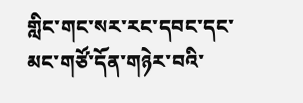གླིང་གང་སར་རང་དབང་དང་མང་གཙོ་དོན་གཉེར་བའི་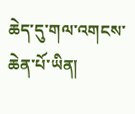ཆེད་དུ་གལ་འགངས་ཆེན་པོ་ཡིན།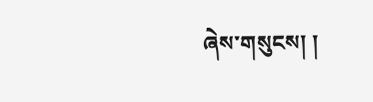ཞེས་གསུངས། །